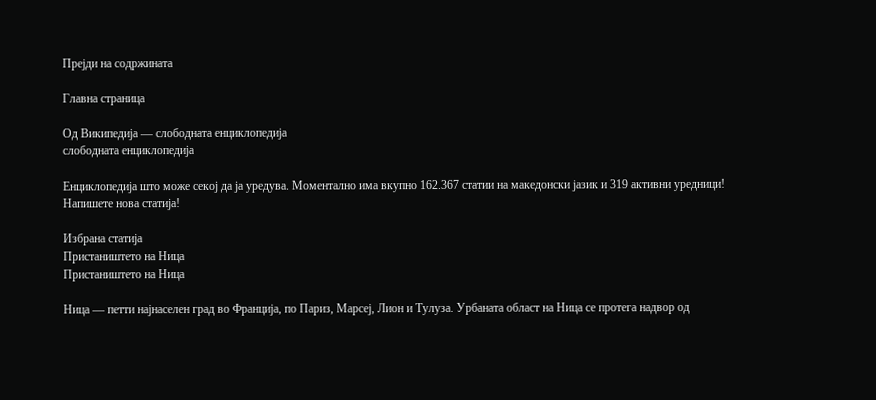Прејди на содржината

Главна страница

Од Википедија — слободната енциклопедија
слободната енциклопедија

Eнциклопедија што може секој да ја уредува. Моментално има вкупно 162.367 статии на македонски јазик и 319 активни уредници!
Напишете нова статија!

Избрана статија
Пристаништето на Ница
Пристаништето на Ница

Ница — петти најнаселен град во Франција, по Париз, Марсеј, Лион и Тулуза. Урбаната област на Ница се протега надвор од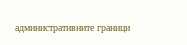административните граници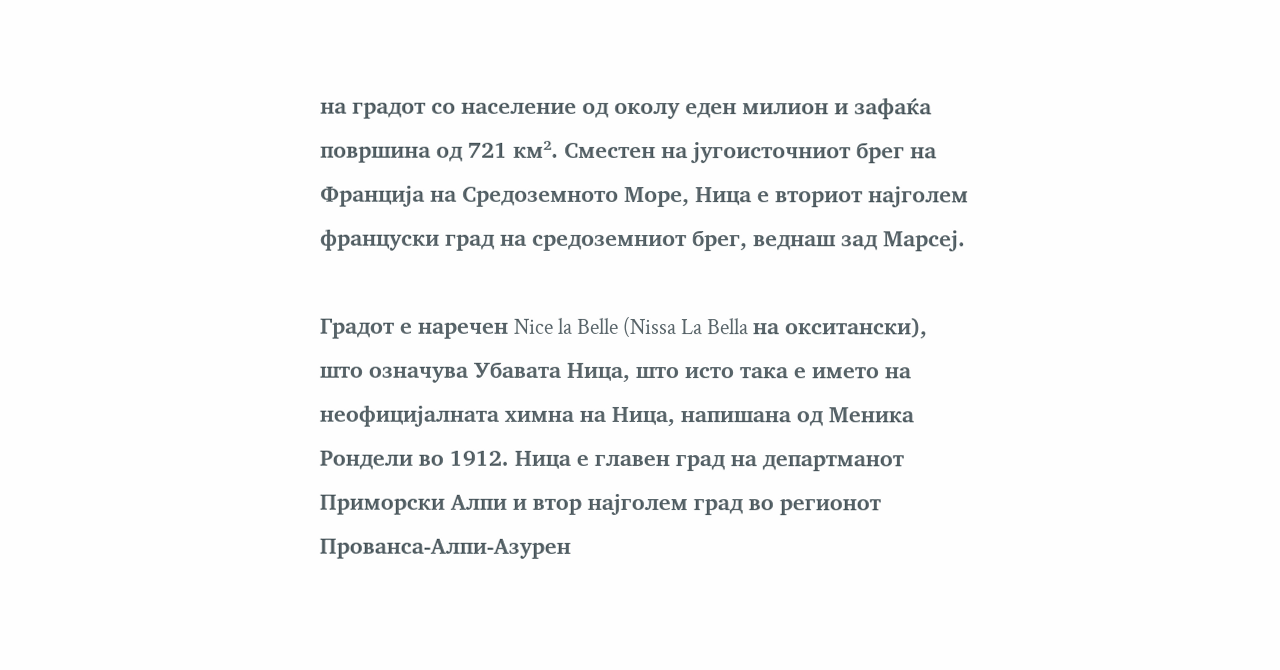на градот со население од околу еден милион и зафаќа површина од 721 км². Сместен на југоисточниот брег на Франција на Средоземното Море, Ница е вториот најголем француски град на средоземниот брег, веднаш зад Марсеј.

Градот е наречен Nice la Belle (Nissa La Bella на окситански), што означува Убавата Ница, што исто така е името на неофицијалната химна на Ница, напишана од Меника Рондели во 1912. Ница е главен град на департманот Приморски Алпи и втор најголем град во регионот Прованса-Алпи-Азурен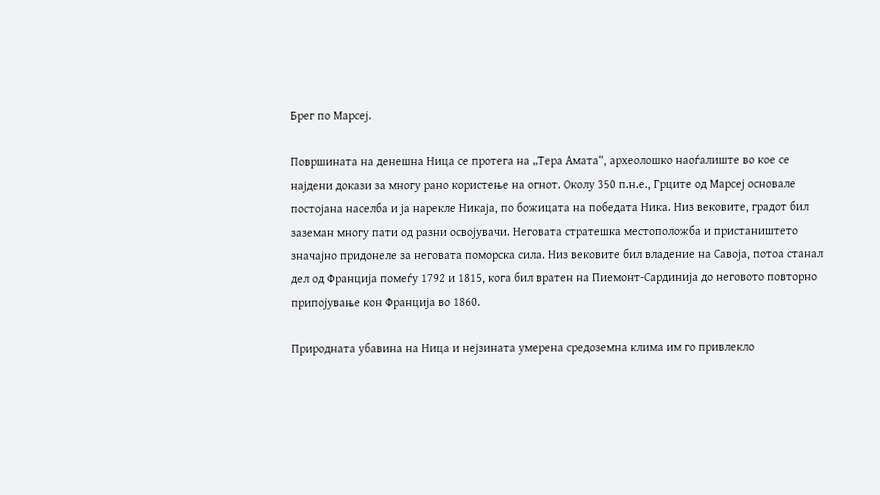Брег по Марсеј.

Површината на денешна Ница се протега на „Тера Амата“, археолошко наоѓалиште во кое се најдени докази за многу рано користење на огнот. Околу 350 п.н.е., Грците од Марсеј основале постојана населба и ја нарекле Никаја, по божицата на победата Ника. Низ вековите, градот бил заземан многу пати од разни освојувачи. Неговата стратешка местоположба и пристаништето значајно придонеле за неговата поморска сила. Низ вековите бил владение на Савоја, потоа станал дел од Франција помеѓу 1792 и 1815, кога бил вратен на Пиемонт-Сардинија до неговото повторно припојување кон Франција во 1860.

Природната убавина на Ница и нејзината умерена средоземна клима им го привлекло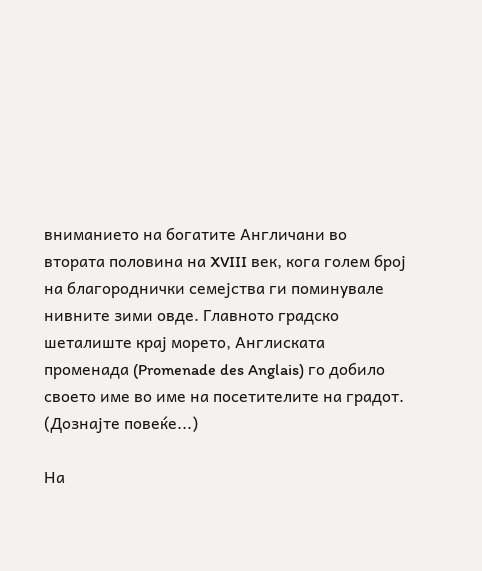вниманието на богатите Англичани во втората половина на XVIII век, кога голем број на благороднички семејства ги поминувале нивните зими овде. Главното градско шеталиште крај морето, Англиската променада (Promenade des Anglais) го добило своето име во име на посетителите на градот. (Дознајте повеќе...)

На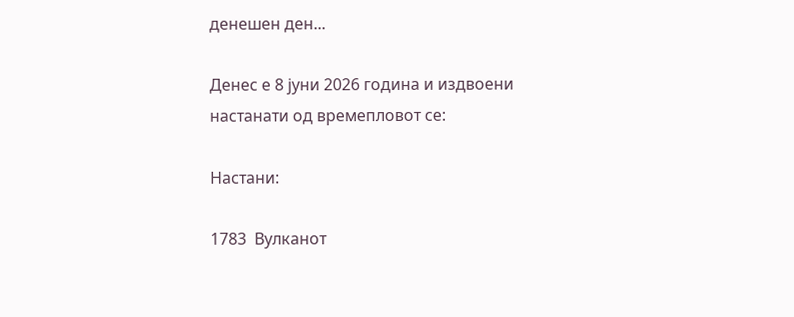денешен ден...

Денес е 8 јуни 2026 година и издвоени настанати од времепловот се:

Настани:

1783  Вулканот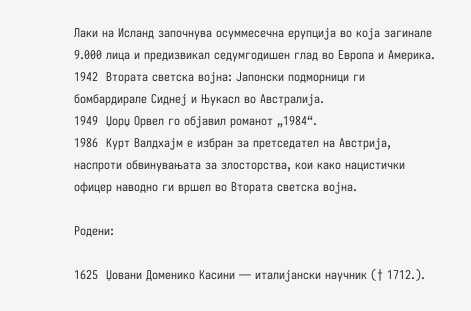Лаки на Исланд започнува осуммесечна ерупција во која загинале 9.000 лица и предизвикал седумгодишен глад во Европа и Америка.
1942  Втората светска војна: Јапонски подморници ги бомбардирале Сиднеј и Њукасл во Австралија.
1949  Џорџ Орвел го објавил романот „1984“.
1986  Курт Валдхајм е избран за претседател на Австрија, наспроти обвинувањата за злосторства, кои како нацистички офицер наводно ги вршел во Втората светска војна.

Родени:

1625  Џовани Доменико Касини — италијански научник († 1712.).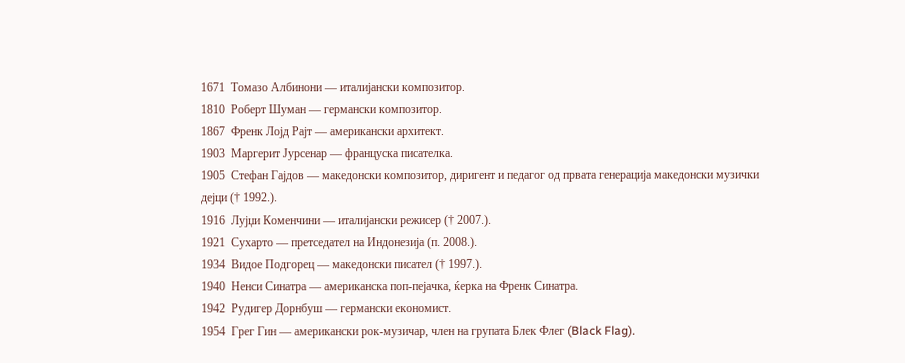1671  Томазо Албинони — италијански композитор.
1810  Роберт Шуман — германски композитор.
1867  Френк Лојд Рајт — американски архитект.
1903  Маргерит Јурсенар — француска писателка.
1905  Стефан Гајдов — македонски композитор, диригент и педагог од првата генерација македонски музички дејци († 1992.).
1916  Лујџи Коменчини — италијански режисер († 2007.).
1921  Сухарто — претседател на Индонезија (п. 2008.).
1934  Видое Подгорец — македонски писател († 1997.).
1940  Ненси Синатра — американска поп-пејачка, ќерка на Френк Синатра.
1942  Рудигер Дорнбуш — германски економист.
1954  Грег Гин — американски рок-музичар, член на групата Блек Флег (Black Flag).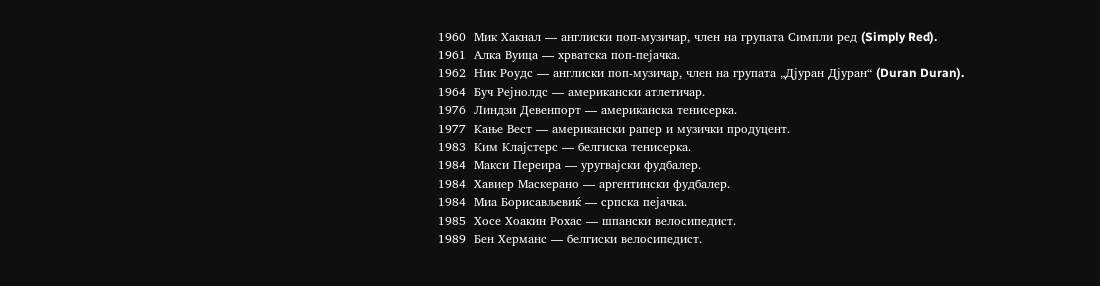1960  Мик Хакнал — англиски поп-музичар, член на групата Симпли ред (Simply Red).
1961  Алка Вуица — хрватска поп-пејачка.
1962  Ник Роудс — англиски поп-музичар, член на групата „Дјуран Дјуран“ (Duran Duran).
1964  Буч Рејнолдс — американски атлетичар.
1976  Линдзи Девенпорт — американска тенисерка.
1977  Кање Вест — американски рапер и музички продуцент.
1983  Ким Клајстерс — белгиска тенисерка.
1984  Макси Переира — уругвајски фудбалер.
1984  Хавиер Маскерано — аргентински фудбалер.
1984  Миа Борисављевиќ — српска пејачка.
1985  Хосе Хоакин Рохас — шпански велосипедист.
1989  Бен Херманс — белгиски велосипедист.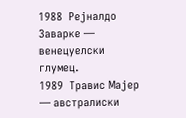1988  Рејналдо Заварке — венецуелски глумец.
1989  Травис Мајер — австралиски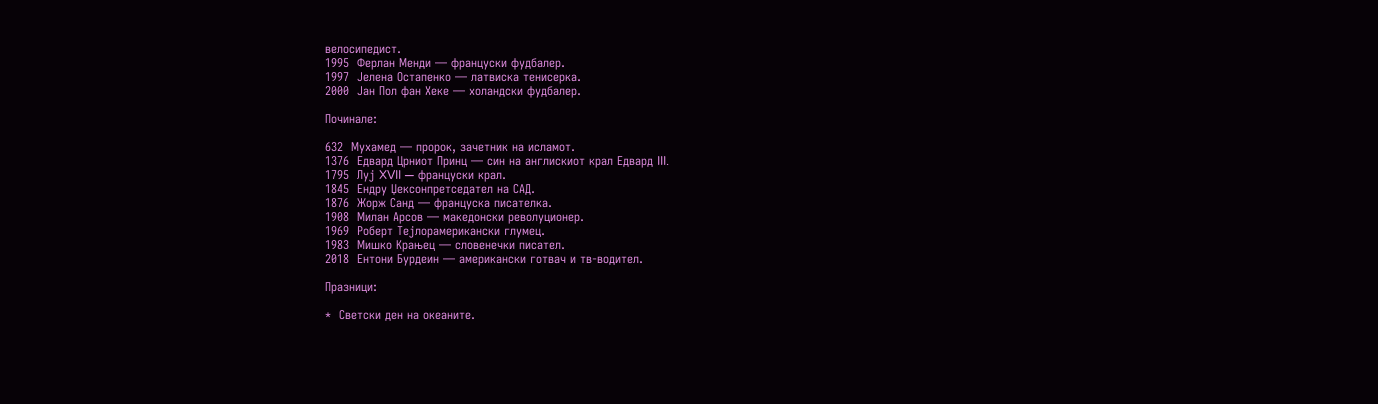велосипедист.
1995  Ферлан Менди — француски фудбалер.
1997  Јелена Остапенко — латвиска тенисерка.
2000  Јан Пол фан Хеке — холандски фудбалер.

Починале:

632  Мухамед — пророк, зачетник на исламот.
1376  Едвард Црниот Принц — син на англискиот крал Едвард III.
1795  Луј XVII — француски крал.
1845  Ендру Џексонпретседател на САД.
1876  Жорж Санд — француска писателка.
1908  Милан Арсов — македонски револуционер.
1969  Роберт Тејлорамерикански глумец.
1983  Мишко Крањец — словенечки писател.
2018  Ентони Бурдеин — американски готвач и тв-водител.

Празници:

*  Светски ден на океаните.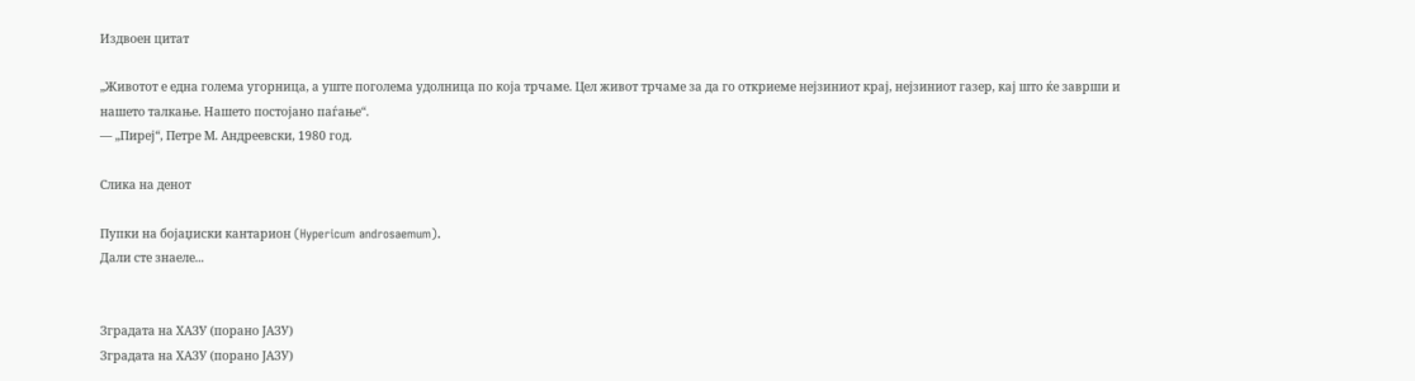Издвоен цитат

„Животот е една голема угорница, а уште поголема удолница по која трчаме. Цел живот трчаме за да го откриеме нејзиниот крај, нејзиниот газер, кај што ќе заврши и нашето талкање. Нашето постојано паѓање“.
— „Пиреј“, Петре М. Андреевски, 1980 год.

Слика на денот

Пупки на бојаџиски кантарион (Hypericum androsaemum).
Дали сте знаеле...


Зградата на ХАЗУ (порано ЈАЗУ)
Зградата на ХАЗУ (порано ЈАЗУ)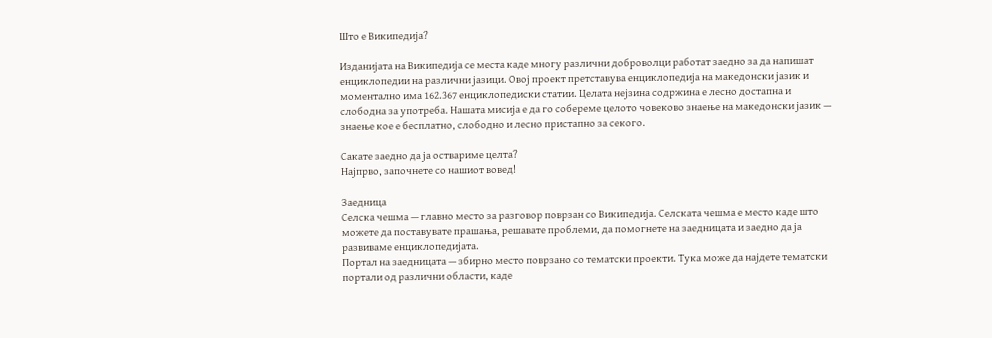Што е Википедија?

Изданијата на Википедија се места каде многу различни доброволци работат заедно за да напишат енциклопедии на различни јазици. Овој проект претставува енциклопедија на македонски јазик и моментално има 162.367 енциклопедиски статии. Целата нејзина содржина е лесно достапна и слободна за употреба. Нашата мисија е да го собереме целото човеково знаење на македонски јазик — знаење кое е бесплатно, слободно и лесно пристапно за секого.

Сакате заедно да ја оствариме целта?
Најпрво, започнете со нашиот вовед!

Заедница
Селска чешма — главно место за разговор поврзан со Википедија. Селската чешма е место каде што можете да поставувате прашања, решавате проблеми, да помогнете на заедницата и заедно да ја развиваме енциклопедијата.
Портал на заедницата — збирно место поврзано со тематски проекти. Тука може да најдете тематски портали од различни области, каде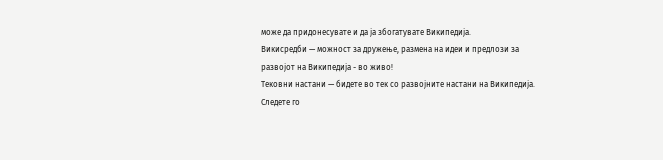може да придонесувате и да ја збогатувате Википедија.
Викисредби — можност за дружење, размена на идеи и предлози за развојот на Википедија - во живо!
Тековни настани — бидете во тек со развојните настани на Википедија. Следете го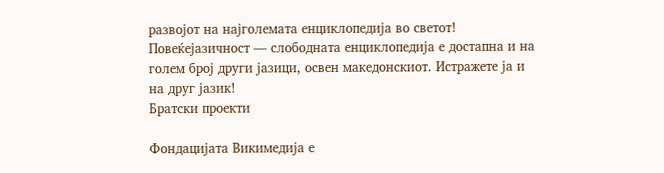развојот на најголемата енциклопедија во светот!
Повеќејазичност — слободната енциклопедија е достапна и на голем број други јазици, освен македонскиот. Истражете ја и на друг јазик!
Братски проекти

Фондацијата Викимедија е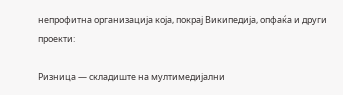непрофитна организација која, покрај Википедија, опфаќа и други проекти:

Ризница — складиште на мултимедијални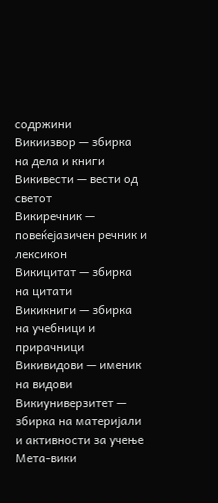содржини
Викиизвор — збирка на дела и книги
Викивести — вести од светот
Викиречник — повеќејазичен речник и лексикон
Викицитат — збирка на цитати
Викикниги — збирка на учебници и прирачници
Викивидови — именик на видови
Викиуниверзитет — збирка на материјали и активности за учење
Мета-вики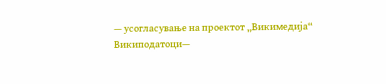— усогласување на проектот „Викимедија“
Википодатоци—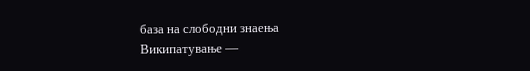база на слободни знаења
Википатување —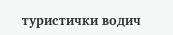туристички водич